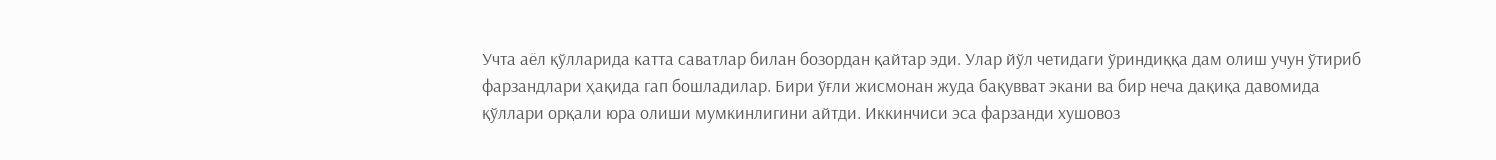Учта аёл қўлларида катта саватлар билан бозордан қайтар эди. Улар йўл четидаги ўриндиққа дам олиш учун ўтириб фарзандлари ҳақида гап бошладилар. Бири ўғли жисмонан жуда бақувват экани ва бир неча дақиқа давомида қўллари орқали юра олиши мумкинлигини айтди. Иккинчиси эса фарзанди хушовоз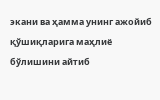экани ва ҳамма унинг ажойиб қўшиқларига маҳлиё бўлишини айтиб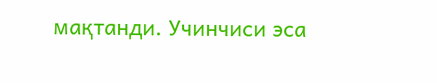мақтанди. Учинчиси эса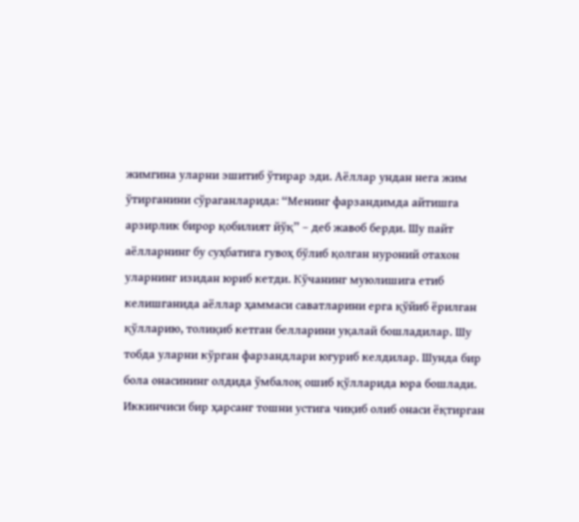жимгина уларни эшитиб ўтирар эди. Аёллар ундан нега жим ўтирганини сўраганларида: “Менинг фарзандимда айтишга арзирлик бирор қобилият йўқ” – деб жавоб берди. Шу пайт аёлларнинг бу суҳбатига гувоҳ бўлиб қолган нуроний отахон уларнинг изидан юриб кетди. Кўчанинг муюлишига етиб келишганида аёллар ҳаммаси саватларини ерга қўйиб ёрилган қўлларию, толиқиб кетган белларини уқалай бошладилар. Шу тобда уларни кўрган фарзандлари югуриб келдилар. Шунда бир бола онасининг олдида ўмбалоқ ошиб қўлларида юра бошлади. Иккинчиси бир ҳарсанг тошни устига чиқиб олиб онаси ёқтирган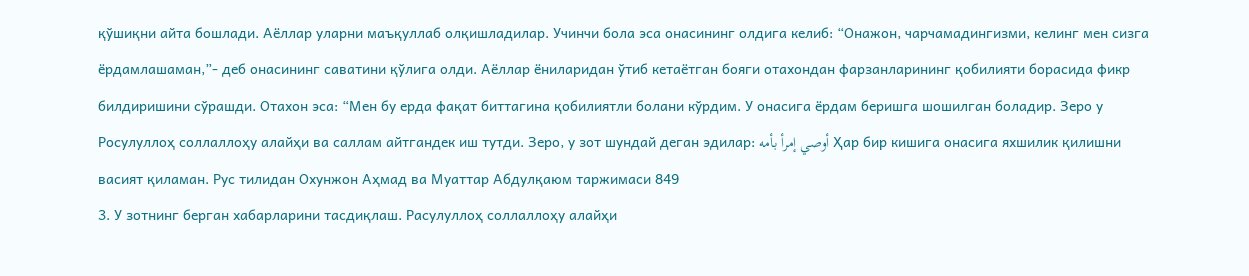қўшиқни айта бошлади. Аёллар уларни маъқуллаб олқишладилар. Учинчи бола эса онасининг олдига келиб: “Онажон, чарчамадингизми, келинг мен сизга ёрдамлашаман,”- деб онасининг саватини қўлига олди. Аёллар ёниларидан ўтиб кетаётган бояги отахондан фарзанларининг қобилияти борасида фикр билдиришини сўрашди. Отахон эса: “Мен бу ерда фақат биттагина қобилиятли болани кўрдим. У онасига ёрдам беришга шошилган боладир. Зеро у Росулуллоҳ соллаллоҳу алайҳи ва саллам айтгандек иш тутди. Зеро, у зот шундай деган эдилар: أوصي إمرأ بأمه Ҳар бир кишига онасига яхшилик қилишни васият қиламан. Рус тилидан Охунжон Аҳмад ва Муаттар Абдулқаюм таржимаси 849
3. У зотнинг берган хабарларини тасдиқлаш. Расулуллоҳ соллаллоҳу алайҳи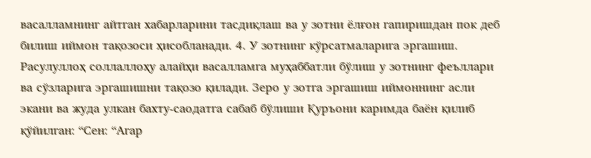васалламнинг айтган хабарларини тасдиқлаш ва у зотни ёлғон гапиришдан пок деб билиш иймон тақозоси ҳисобланади. 4. У зотнинг кўрсатмаларига эргашиш. Расулуллоҳ соллаллоҳу алайҳи васалламга муҳаббатли бўлиш у зотнинг феъллари ва сўзларига эргашишни тақозо қилади. Зеро у зотга эргашиш иймоннинг асли экани ва жуда улкан бахту-саодатга сабаб бўлиши Қуръони каримда баён қилиб қўйилган: “Сен: “Агар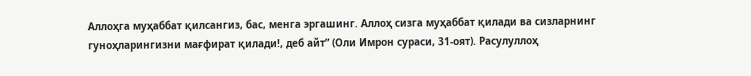Аллоҳга муҳаббат қилсангиз, бас, менга эргашинг. Аллоҳ сизга муҳаббат қилади ва сизларнинг гуноҳларингизни мағфират қилади!, деб айт” (Оли Имрон сураси, 31-оят). Расулуллоҳ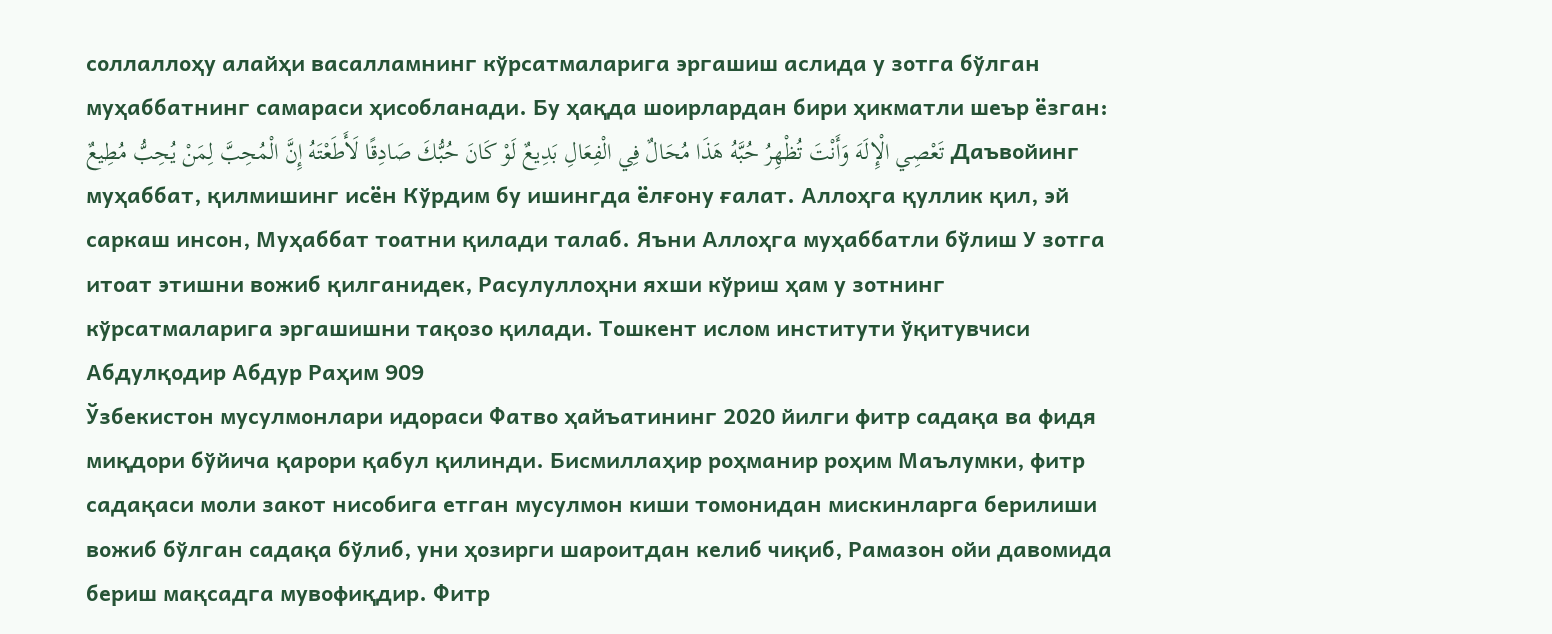соллаллоҳу алайҳи васалламнинг кўрсатмаларига эргашиш аслида у зотга бўлган муҳаббатнинг самараси ҳисобланади. Бу ҳақда шоирлардан бири ҳикматли шеър ёзган: تَعْصِي الْإِلَهَ وَأَنْتَ تُظْهِرُ حُبَّهُ هَذَا مُحَالٌ فِي الْفِعَالِ بَدِيعٌ لَوْ كَانَ حُبُّكَ صَادِقًا لَأَطَعْتَهُ إِنَّ الْمُحِبَّ لِمَنْ يُحِبُّ مُطِيعٌ Даъвойинг муҳаббат, қилмишинг исён Кўрдим бу ишингда ёлғону ғалат. Аллоҳга қуллик қил, эй саркаш инсон, Муҳаббат тоатни қилади талаб. Яъни Аллоҳга муҳаббатли бўлиш У зотга итоат этишни вожиб қилганидек, Расулуллоҳни яхши кўриш ҳам у зотнинг кўрсатмаларига эргашишни тақозо қилади. Тошкент ислом институти ўқитувчиси Абдулқодир Абдур Раҳим 909
Ўзбекистон мусулмонлари идораси Фатво ҳайъатининг 2020 йилги фитр садақа ва фидя миқдори бўйича қарори қабул қилинди. Бисмиллаҳир роҳманир роҳим Маълумки, фитр садақаси моли закот нисобига етган мусулмон киши томонидан мискинларга берилиши вожиб бўлган садақа бўлиб, уни ҳозирги шароитдан келиб чиқиб, Рамазон ойи давомида бериш мақсадга мувофиқдир. Фитр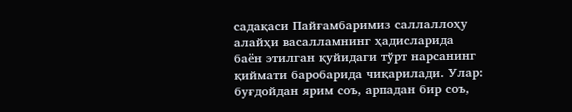садақаси Пайғамбаримиз саллаллоҳу алайҳи васалламнинг ҳадисларида баён этилган қуйидаги тўрт нарсанинг қиймати баробарида чиқарилади. Улар: буғдойдан ярим соъ, арпадан бир соъ,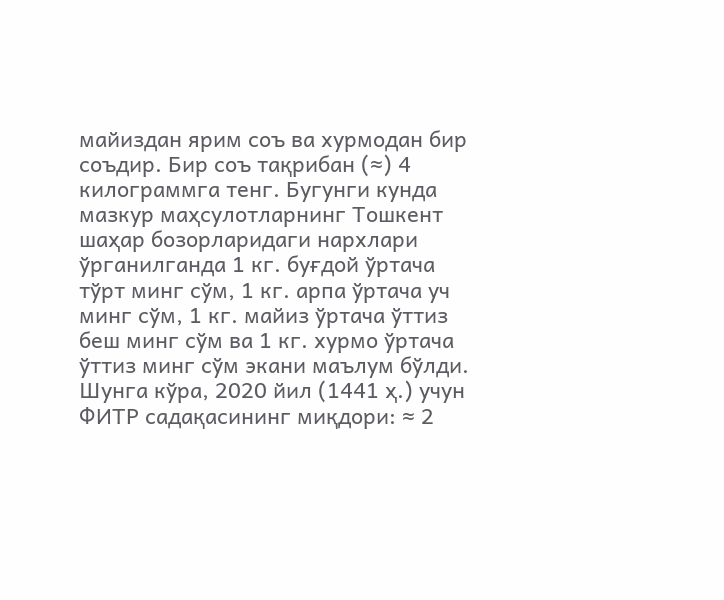майиздан ярим соъ ва хурмодан бир соъдир. Бир соъ тақрибан (≈) 4 килограммга тенг. Бугунги кунда мазкур маҳсулотларнинг Тошкент шаҳар бозорларидаги нархлари ўрганилганда 1 кг. буғдой ўртача тўрт минг сўм, 1 кг. арпа ўртача уч минг сўм, 1 кг. майиз ўртача ўттиз беш минг сўм ва 1 кг. хурмо ўртача ўттиз минг сўм экани маълум бўлди. Шунга кўра, 2020 йил (1441 ҳ.) учун ФИТР садақасининг миқдори: ≈ 2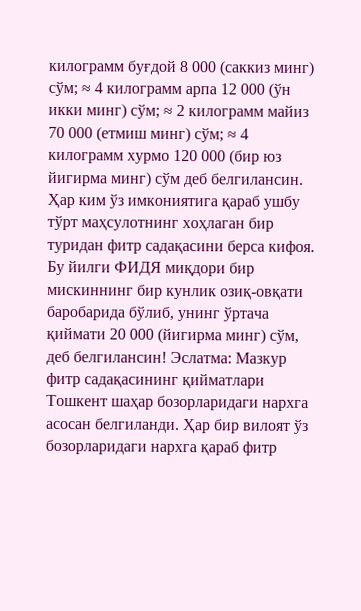килограмм буғдой 8 000 (саккиз минг) сўм; ≈ 4 килограмм арпа 12 000 (ўн икки минг) сўм; ≈ 2 килограмм майиз 70 000 (етмиш минг) сўм; ≈ 4 килограмм хурмо 120 000 (бир юз йигирма минг) сўм деб белгилансин. Ҳар ким ўз имкониятига қараб ушбу тўрт маҳсулотнинг хоҳлаган бир туридан фитр садақасини берса кифоя. Бу йилги ФИДЯ миқдори бир мискиннинг бир кунлик озиқ-овқати баробарида бўлиб, унинг ўртача қиймати 20 000 (йигирма минг) сўм, деб белгилансин! Эслатма: Мазкур фитр садақасининг қийматлари Тошкент шаҳар бозорларидаги нархга асосан белгиланди. Ҳар бир вилоят ўз бозорларидаги нархга қараб фитр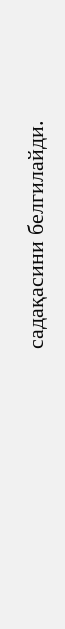садақасини белгилайди.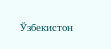Ўзбекистон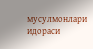мусулмонлари идораси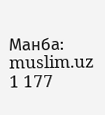Манба: muslim.uz 1 177